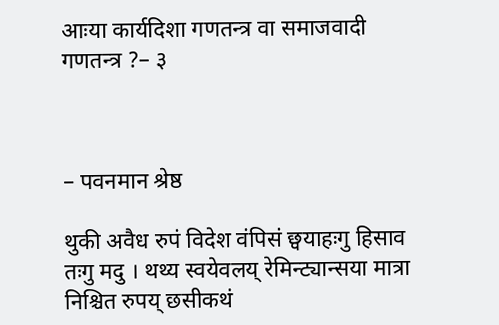आःया कार्यदिशा गणतन्त्र वा समाजवादी गणतन्त्र ?– ३



– पवनमान श्रेष्ठ

थुकी अवैध रुपं विदेश वंपिसं छ्वयाहःगु हिसाव तःगु मदु । थथ्य स्वयेवलय् रेमिन्ट्यान्सया मात्रा निश्चित रुपय् छसीकथं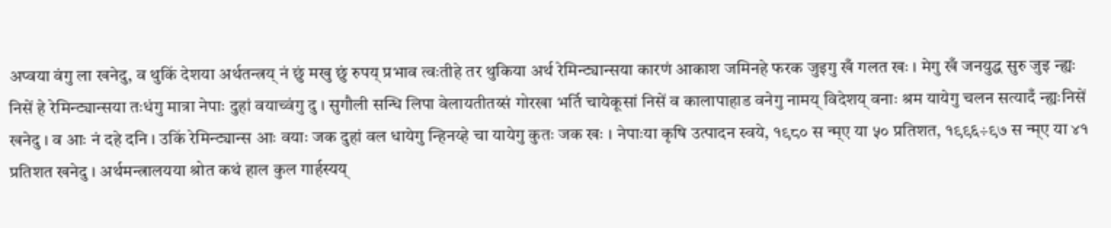अप्वया वंगु ला खनेदु, व थुकिं देशया अर्थतन्त्रय् नं छुं मखु छुं रुपय् प्रभाव त्वःतीहे तर थुकिया अर्थ रेमिन्ट्यान्सया कारणं आकाश जमिनहे फरक जुइगु खँ गलत खः । मेगु खँ जनयुद्ध सुरु जुइ न्ह्यः निसें हे रेमिन्ट्यान्सया तःधंगु मात्रा नेपाः दुहां वयाच्वंगु दु । सुगौली सन्धि लिपा वेलायतीतय्सं गोरखा भर्ति चायेकूसां निसें व कालापाहाड वनेगु नामय् विदेशय् वनाः श्रम यायेगु चलन सत्यादँ न्ह्यःनिसें खनेदु । व आः नं दहे दनि । उकिं रेमिन्ट्यान्स आः वयाः जक दुहां वल धायेगु न्हिनय्हे चा यायेगु कुतः जक खः । नेपाःया कृषि उत्पादन स्वये, १९८० स न्म्ए या ५० प्रतिशत, १९९६÷९७ स न्म्ए या ४१ प्रतिशत खनेदु । अर्थमन्त्रालयया श्रोत कथं हाल कुल गार्हस्यय्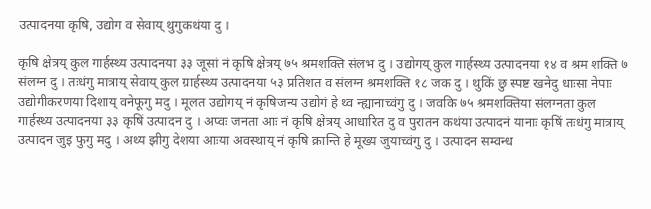उत्पादनया कृषि, उद्योग व सेवाय् थुगुकथंया दु ।

कृषि क्षेत्रय् कुल गार्हस्थ्य उत्पादनया ३३ जूसां नं कृषि क्षेत्रय् ७५ श्रमशक्ति संलभ दु । उद्योगय् कुल गार्हस्थ्य उत्पादनया १४ व श्रम शक्ति ७ संलग्न दु । तःधंगु मात्राय् सेवाय् कुल ग्रार्हस्थ्य उत्पादनया ५३ प्रतिशत व संलग्न श्रमशक्ति १८ जक दु । थुकिं छु स्पष्ट खनेदु धाःसा नेपाः उद्योगीकरणया दिशाय् वनेफूगु मदु । मूलत उद्योगय् नं कृषिजन्य उद्योगं हे थ्व न्ह्यानाच्वंगु दु । जवकि ७५ श्रमशक्तिया संलग्नता कुल गार्हस्थ्य उत्पादनया ३३ कृषिं उत्पादन दु । अप्वः जनता आः नं कृषि क्षेत्रय् आधारित दु व पुरातन कथंया उत्पादनं यानाः कृषिं तःधंगु मात्राय् उत्पादन जुइ फुगु मदु । अथ्य झीगु देशया आःया अवस्थाय् नं कृषि क्रान्ति हे मूख्य जुयाच्वंगु दु । उत्पादन सम्वन्ध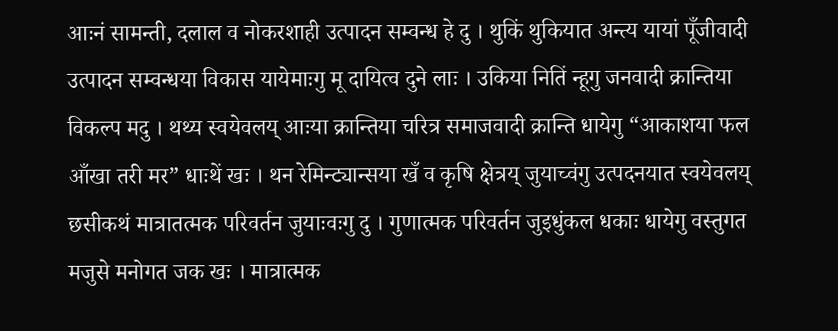आःनं सामन्ती, दलाल व नोकरशाही उत्पादन सम्वन्ध हे दु । थुकिं थुकियात अन्त्य यायां पूँजीवादी उत्पादन सम्वन्धया विकास यायेमाःगु मू दायित्व दुने लाः । उकिया नितिं न्हूगु जनवादी क्रान्तिया विकल्प मदु । थथ्य स्वयेवलय् आःया क्रान्तिया चरित्र समाजवादी क्रान्ति धायेगु “आकाशया फल आँखा तरी मर” धाःथें खः । थन रेमिन्ट्यान्सया खँ व कृषि क्षेत्रय् जुयाच्वंगु उत्पदनयात स्वयेवलय् छसीकथं मात्रातत्मक परिवर्तन जुयाःवःगु दु । गुणात्मक परिवर्तन जुइधुंकल धकाः धायेगु वस्तुगत मजुसे मनोगत जक खः । मात्रात्मक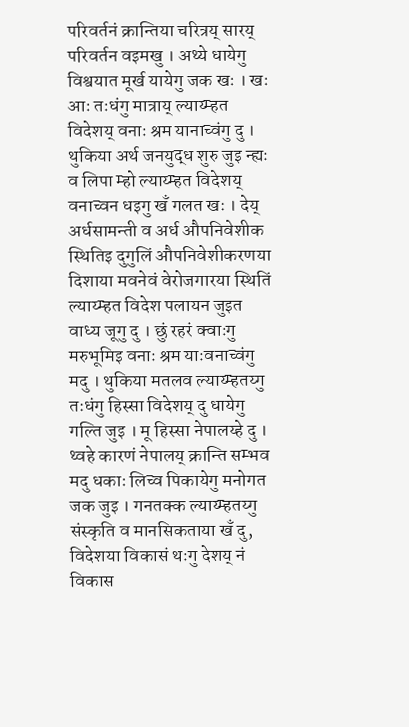परिवर्तनं क्रान्तिया चरित्रय् सारय् परिवर्तन वइमखु । अथ्ये धायेगु विश्वयात मूर्ख यायेगु जक खः । खः आः तःधंगु मात्राय् ल्याय्म्हत विदेशय् वनाः श्रम यानाच्वंगु दु । थुकिया अर्थ जनयुद्ध शुरु जुइ न्ह्यः व लिपा म्हो ल्याय्म्हत विदेशय् वनाच्वन धइगु खँ गलत खः । देय् अर्धसामन्ती व अर्ध औपनिवेशीक स्थितिइ दुगुलिं औपनिवेशीकरणया दिशाया मवनेवं वेरोजगारया स्थितिं ल्याय्म्हत विदेश पलायन जुइत वाध्य जूगु दु । छुं रहरं क्वाःगु मरुभूमिइ वनाः श्रम याःवनाच्वंगु मदु । थुकिया मतलव ल्याय्म्हतय्गु तःधंगु हिस्सा विदेशय् दु धायेगु गल्ति जुइ । मू हिस्सा नेपालय्हे दु । थ्वहे कारणं नेपालय् क्रान्ति सम्भव मदु धकाः लिच्व पिकायेगु मनोगत जक जुइ । गनतक्क ल्याय्म्हतय्गु संस्कृति व मानसिकताया खँ दु, विदेशया विकासं थःगु देशय् नं विकास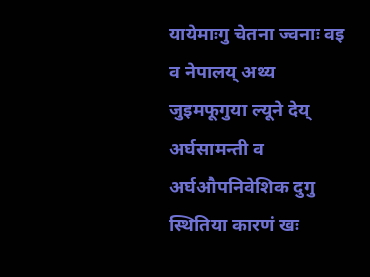यायेमाःगु चेतना ज्वनाः वइ व नेपालय् अथ्य जुइमफूगुया ल्यूने देय् अर्घसामन्ती व अर्घऔपनिवेशिक दुगु स्थितिया कारणं खः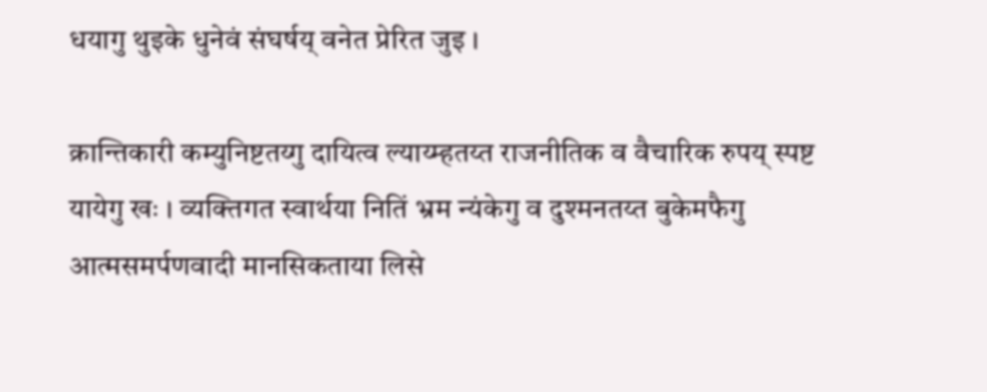धयागु थुइके धुनेवं संघर्षय् वनेत प्रेरित जुइ ।

क्रान्तिकारी कम्युनिष्टतय्गु दायित्व ल्याय्म्हतय्त राजनीतिक व वैचारिक रुपय् स्पष्ट यायेगु खः । व्यक्तिगत स्वार्थया नितिं भ्रम न्यंकेगु व दुश्मनतय्त बुकेमफैगु आत्मसमर्पणवादी मानसिकताया लिसे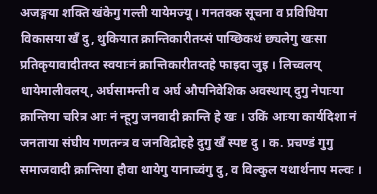अजङ्गया शक्ति खंकेगु गल्ती यायेमज्यू । गनतक्क सूचना व प्रविधिया विकासया खँ दु, थुकियात क्रान्तिकारीतय्सं पाय्छिकथं छ्यलेगु खःसा प्रतिकृयावादीतय्त स्वयाःनं क्रान्तिकारीतय्तहे फाइदा जुइ । लिच्वलय् धायेमालीवलय्, अर्घसामन्ती व अर्घ औपनिवेशिक अवस्थाय् दुगु नेपाःया क्रान्तिया चरित्र आः नं न्हूगु जनवादी क्रान्ति हे खः । उकिं आःया कार्यदिशा नं जनताया संघीय गणतन्त्र व जनविद्रोहहे दुगु खँ स्पष्ट दु । क. प्रचण्डं गुगु समाजवादी क्रान्तिया हौवा थायेगु यानाच्वंगु दु, व विल्कुल यथार्थनाप मल्वः ।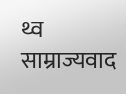थ्व साम्राज्यवाद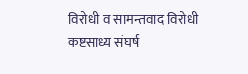विरोधी व सामन्तवाद विरोधी कष्टसाध्य संघर्ष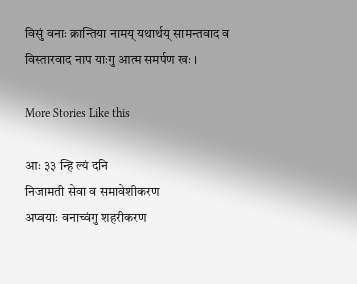विसुं वनाः क्रान्तिया नामय् यथार्थय् सामन्तवाद व विस्तारवाद नाप याःगु आत्म समर्पण खः ।

More Stories Like this

आः ३३ न्हि ल्यं दनि
निजामती सेवा व समावेशीकरण
अप्वयाः वनाच्वंगु शहरीकरण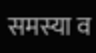समस्या व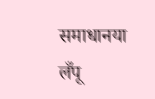समाधानया लँपू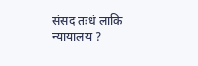संसद तःधं लाकि न्यायालय ?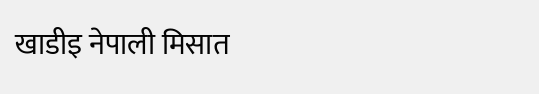खाडीइ नेपाली मिसात